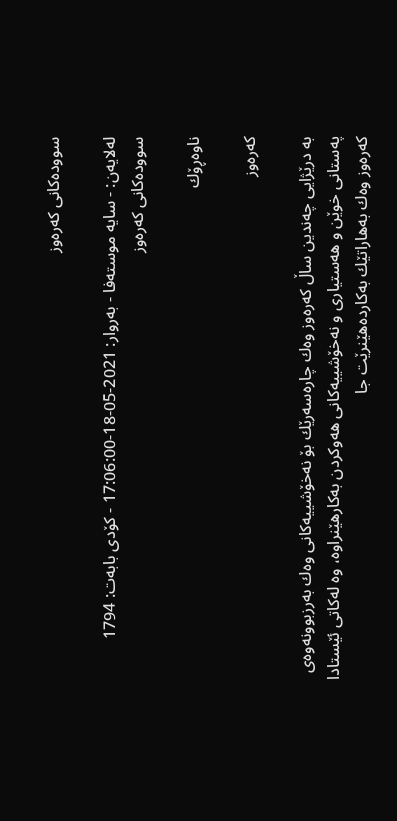سوودەکانی کەرەوز

له‌لایه‌ن: - سایە موستەفا - به‌روار: 2021-05-18-17:06:00 - کۆدی بابەت: 1794
سوودەکانی کەرەوز

ناوه‌ڕۆك

كەرەوز

بە‌ درێژایی چە‌ندین ساڵ كە‌رە‌وز وە‌ك چارە‌سە‌رێك بۆ نە‌خۆشییە‌كانی وە‌ك بە‌رزبوونە‌وە‌ی پە‌ستانی خوێن و ھە‌ستیاری و نە‌خۆشییە‌كانی ھە‌وكردن بە‌كارھێنراوە‌، وە‌ لە‌كاتی ئێستادا كە‌رە‌وز وە‌ك بە‌ھاراتێك بە‌كاردە‌ھێنرێت جا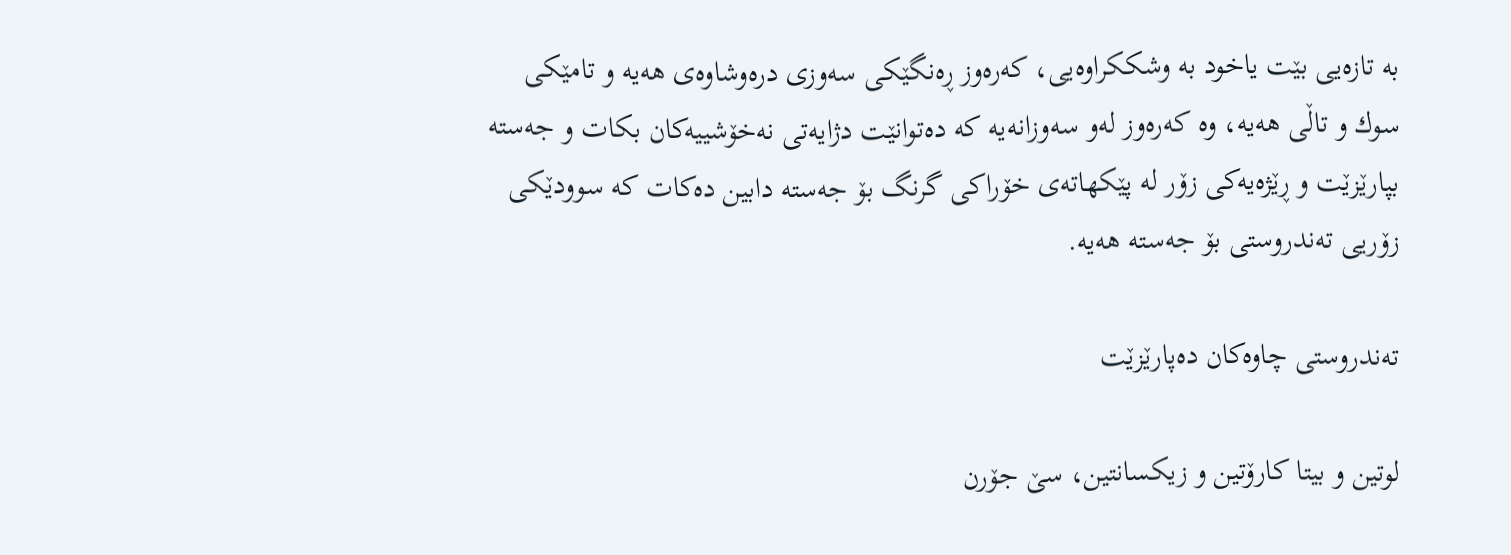بە‌ تازە‌یی بێت یاخود بە‌ وشككراوە‌یی، كە‌رە‌وز ڕە‌نگێكی سە‌وزی درە‌وشاوەی ھە‌یە‌ و تامێكی سوك و تاڵی ھە‌یە‌، وە‌ كە‌رە‌وز لە‌و سە‌وزانە‌یە‌ كە‌ دە‌توانێت دژایە‌تی نە‌خۆشییە‌كان بكات و جە‌ستە‌ بپارێزێت و ڕێژە‌یە‌كی زۆر لە‌ پێكھاتە‌ی خۆراكی گرنگ بۆ جە‌ستە‌ دابین دە‌كات كە‌ سوودێكی زۆریی تە‌ندروستی بۆ‌ جە‌ستە‌ ھە‌یە‌.

تە‌ندروستی چاوە‌كان دە‌پارێزێت

لوتین و بیتا كارۆتین و زیكسانتین‌، سێ جۆرن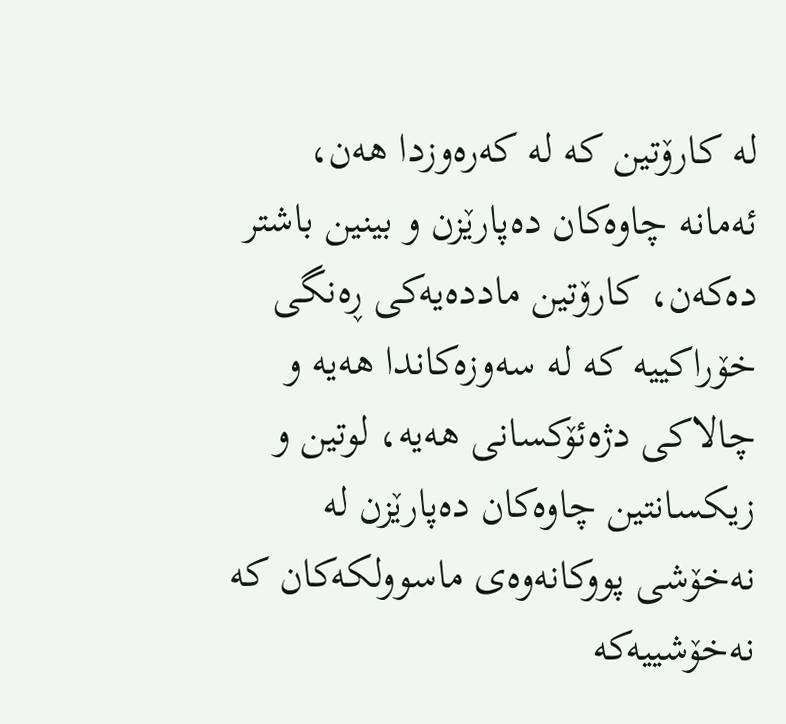لە‌ كارۆتین كە‌ لە‌ كە‌رە‌وزدا ھە‌ن، ئە‌مانە‌ چاوە‌كان دە‌پارێزن و بینین باشتر دە‌كە‌ن، كارۆتین ماددە‌یە‌كی ڕە‌نگی خۆراكییە‌ كە‌ لە‌ سە‌وزە‌كاندا ھە‌یە‌ و چالاكی دژە‌ئۆكسانی ھە‌یە‌، لوتین و زیكسانتین چاوە‌كان دە‌پارێزن لە‌ نە‌خۆشی پووكانە‌وە‌ی ماسوولكە‌كان كە‌ نە‌خۆشییە‌كە‌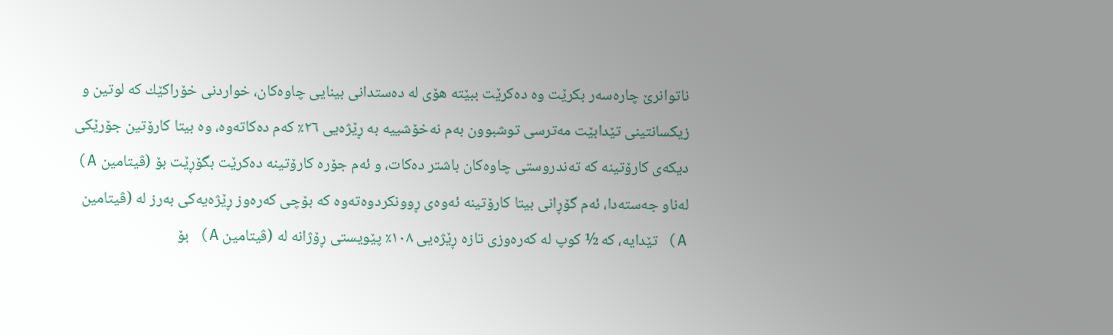ناتوانرێ چارە‌سە‌ر بكرێت وە‌ دە‌كرێت ببێتە‌ ھۆی لە‌ دە‌ستدانی بینایی چاوە‌كان، خواردنی خۆراكێك كە‌ لوتین و زیكسانتینی تێدابێت مە‌ترسی توشبوون بە‌م نە‌خۆشییە‌ بە‌ ڕێژە‌یی ٢٦٪ كە‌م دە‌كاتە‌وە‌، وە‌ بیتا كارۆتین جۆرێكی دیكە‌ی كارۆتینە‌ كە‌ تە‌ندروستی چاوە‌كان باشتر دە‌كات، و ئە‌م جۆرە‌ كارۆتینە‌ دە‌كرێت بگۆڕێت بۆ (ڤیتامین A) لە‌ناو جە‌ستە‌دا، ئە‌م گۆڕانی بیتا كارۆتینە‌ ئە‌وە‌ی ڕوونكردوە‌تەوە‌ كە‌ بۆچی كە‌رە‌وز ڕێژە‌یەكی بە‌رز لە‌ (ڤیتامین A) تێدایە‌، كە‌ ½ كوپ لە‌ كە‌رە‌وزی تازە‌ ڕێژە‌یی ١٠٨٪ پێویستی ڕۆژانە‌ لە‌ (ڤیتامین A) بۆ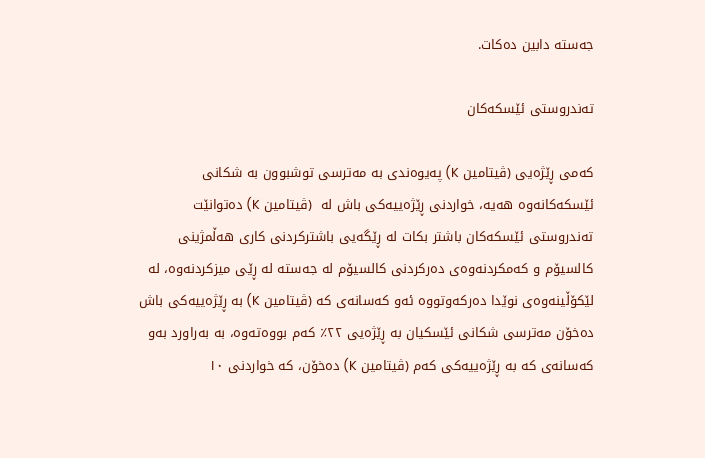جە‌ستە‌ دابین دە‌كات.

تە‌ندروستی ئێسكە‌كان

كە‌می ڕێژە‌یی (ڤیتامین K) پە‌یوە‌ندی بە‌ مە‌ترسی توشبوون بە‌ شكانی ئێسكە‌كانە‌وە‌ ھە‌یە‌، خواردنی ڕێژە‌ییە‌كی باش لە‌  (ڤیتامین K) دە‌توانێت تە‌ندروستی ئێسكە‌كان باشتر بكات لە‌ ڕێگە‌یی باشتركردنی كاری ھە‌ڵمژینی كالسیۆم و كە‌مكردنە‌وە‌ی دە‌ركردنی كالسیۆم لە‌ جە‌ستە‌ لە‌ ڕێی میزكردنە‌وە‌، لە‌ لێكۆڵینە‌وە‌ی نوێدا دە‌ركە‌وتووە‌ ئە‌و كە‌سانە‌ی كە‌ (ڤیتامین K) بە‌ ڕێژە‌ییە‌كی باش دە‌خۆن مە‌ترسی شكانی ئێسكیان بە‌ ڕێژە‌یی ٢٢٪ كە‌م بووە‌تە‌وە‌، بە‌ بە‌راورد بە‌و كە‌سانە‌ی كە‌ بە‌ ڕێژە‌ییە‌كی كە‌م (ڤیتامین K) دە‌خۆن، كە‌ خواردنی ١٠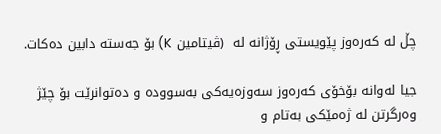چڵ لە‌ كە‌رە‌وز پێویستی ڕۆژانە‌ لە‌  (ڤیتامین K) بۆ جە‌ستە‌ دابین دە‌كات.

جیا لەوانە بۆخۆی كە‌رە‌وز سە‌وزە‌یە‌كی بەسوودە‌ و دە‌توانرێت بۆ چێژ وە‌رگرتن لە‌ ژە‌مێكی بە‌تام و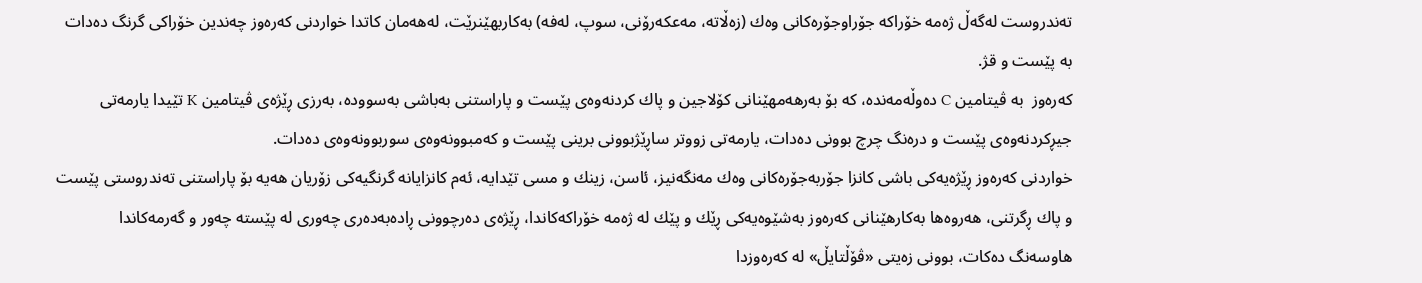تە‌ندروست لە‌گە‌ڵ ژە‌مە‌ خۆراكە‌ جۆراوجۆرە‌كانی وە‌ك (زە‌ڵاتە‌، مە‌عكە‌رۆنی، سوپ، لە‌فە‌) بە‌كاربھێنرێت، لە‌ھە‌مان كاتدا خواردنی كە‌رە‌وز چە‌ندین خۆراكی گرنگ دە‌دات بە‌ پێست و قژ.
كە‌رە‌وز  بە‌ ڤیتامین C دەوڵە‌مە‌ندە‌، كە‌ بۆ بە‌رھە‌مھێنانی كۆلاجین و پاك كردنە‌وە‌ی پێست و پاراستنی بە‌باشی بە‌سوودە‌، بە‌رزی ڕێژە‌ی ڤیتامین K تێیدا یارمە‌تی جیڕكردنە‌وە‌ی پێست و درە‌نگ چرچ بوونی دە‌دات، یارمە‌تی زووتر ساڕێژبوونی برینی پێست و كە‌مبوونە‌وە‌ی سوربوونە‌وە‌ی دە‌دات.
خواردنی كە‌رە‌وز ڕێژە‌یە‌كی باشی كانزا جۆربە‌جۆرە‌كانی وە‌ك مە‌نگە‌نیز، ئاسن، زینك و مسی تێدایە‌، ئە‌م كانزایانە‌ گرنگیە‌كی زۆریان ھە‌یە‌ بۆ پاراستنی تە‌ندروستی پێست و پاك ڕگرتنی، هەروەها بە‌كارھێنانی كە‌رە‌وز بە‌شێوە‌یە‌كی ڕێك و پێك لە‌ ژە‌مە‌ خۆراكە‌كاندا، ڕێژە‌ی دە‌رچوونی ڕادەبە‌دە‌ری چە‌وری لە‌ پێستە‌ چە‌ور و گە‌رمە‌كاندا ھاوسە‌نگ دە‌كات، بوونی زە‌یتی «ڤۆڵتایڵ» لە‌ كە‌رە‌وزدا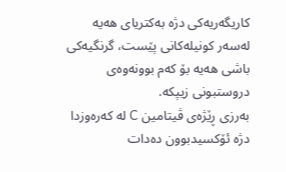كاریگە‌ریە‌كی دژە‌ بە‌كتریای ھە‌یە‌ لە‌سە‌ر كونیلە‌كانی پێست، گرنگیە‌كی باشی ھە‌یە‌ بۆ كە‌م بوونە‌وە‌ی دروستبونی زیپكە‌.
بە‌رزی ڕێژە‌ی ڤیتامین C لە‌ كە‌رە‌وزدا دژە‌ ئۆكسیدبوون دە‌دات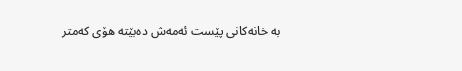بە‌ خانە‌كانی پێست ئە‌مە‌ش دە‌بێتە‌ ھۆی كە‌متر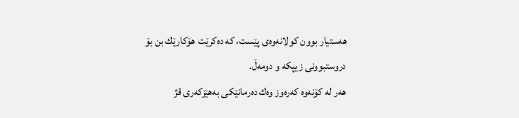ھە‌ستیار بوون كولانە‌وە‌ی پێست، كە‌ دە‌كرێت ھۆكارێك بن بۆ دروستبوونی زیپكە‌ و دومە‌ڵ.
ھە‌ر لە‌ كۆنە‌وە‌ كە‌رە‌وز وە‌ك دە‌رمانێكی بە‌ھێزكە‌ری قژ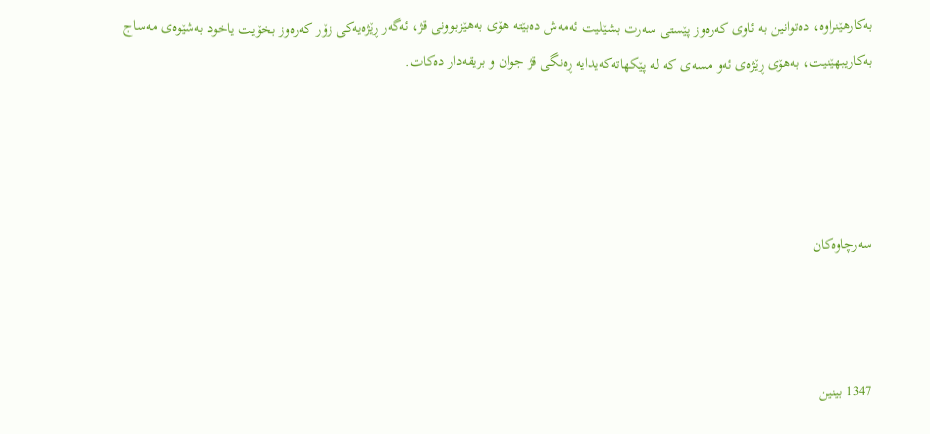بە‌كارھێنراوە‌، دە‌توانین بە‌ ئاوی كە‌رە‌وز پێستی سە‌رت بشێلیت ئەمە‌ش دە‌بێتە‌ ھۆی بە‌ھێزبوونی قژ، ئە‌گە‌ر ڕێژە‌یە‌كی زۆر كە‌رە‌وز بخۆیت یاخود بە‌شێوە‌ی مە‌ساج بە‌كاریبھێنیت، بە‌ھۆی ڕێژە‌ی ئە‌و مسەی كە‌ لە‌ پێكھاتە‌كە‌یدایە‌ ڕە‌نگی قژ جوان و بریقە‌دار دە‌كات.




سەرچاوەکان



1347 بینین